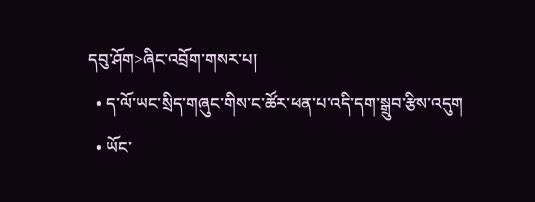དབུ་ཤོག>ཞིང་འབྲོག་གསར་པ།
  • ད་ལོ་ཡང་སྲིད་གཞུང་གིས་ང་ཚོར་ཕན་པ་འདི་དག་སྒྲུབ་རྩིས་འདུག
  • ཡོང་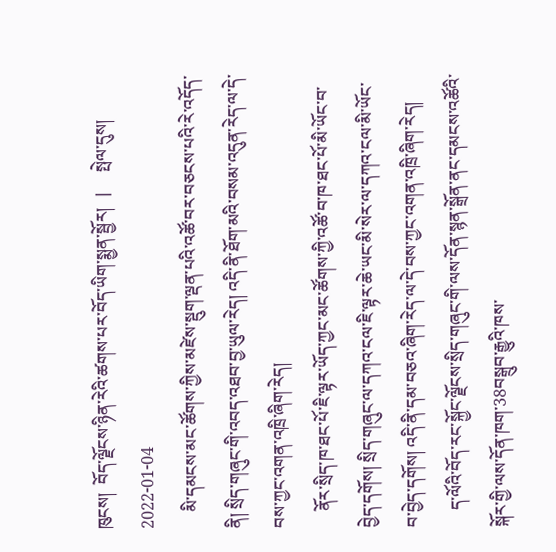ཁུངས།  བོད་ལྗོངས་ཉིན་རེའི་ཚགས་པར་བོད་ཡིག་སྨྱན་སྦྱོར།   |     སྤེལ་དུས།  2022-01-04
    མི་དམངས་མང་ཚོགས་ཀྱིས་མཛེས་སྡུག་ལྡན་པའི་འཚོ་བར་བཅངས་པའི་རེ་འདོད་ནི། སྲིད་གཞུང་གི་འབད་འཐབ་བྱ་ཡུལ་རེད། འདི་ནི་ཐོག་མའི་བསམ་འདུན་རེད་ལ་དེ་བས་ཀྱང་འགན་འཁྲི་ཞིག་རེད།
    ནོར་སྲིད་ཁ་ཐང་པོ་ཇི་ལྟར་ཡོད་ཀྱང་མང་ཚོགས་ཀྱི་འཚོ་བ་ཁ་ཐང་པོ་མི་ཡོང་བ་བྱེད་དགོས། སྲིད་གཞུང་ལ་དཀའ་ངལ་ཇི་ལྟར་ཆེ་ཡང་མི་སེར་ལ་དཀའ་ངལ་མི་ཡོང་བ་བྱེད་དགོས། འདི་ནི་དམ་བཅའ་ཞིག་རེད་ལ་དེ་བས་ཀྱང་འགན་འཁྲི་ཞིག་རེད།
    ད་ལོའི་བོད་རང་སྐྱོང་ལྗོངས་སྲིད་གཞུང་གི་ལས་དོན་སྙན་སྒྲོན་ནང་དམངས་འཚོའི་སྐོར་གྱི་ལས་དོན་ཁག་38བསྒྲུབ་རྒྱུའི་ཁས་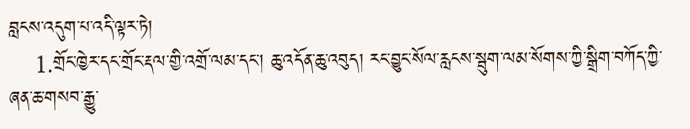བླངས་འདུག་པ་འདི་ལྟར་ཏེ།
    1.གྲོང་ཁྱེར་དང་གྲོང་རྡལ་གྱི་འགྲོ་ལམ་དང་། ཆུ་འདོན་ཆུ་འབུད། རང་བྱུང་སོལ་རླངས་སྦུག་ལམ་སོགས་ཀྱི་སྒྲིག་བཀོད་ཀྱི་ཞན་ཆ་གསབ་རྒྱུ་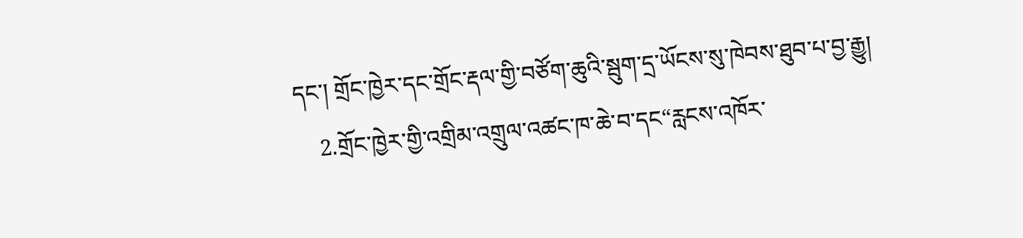དང་། གྲོང་ཁྱེར་དང་གྲོང་རྡལ་གྱི་བཙོག་ཆུའི་སྦུག་དྲ་ཡོངས་སུ་ཁེབས་ཐུབ་པ་བྱ་རྒྱུ།
    2.གྲོང་ཁྱེར་གྱི་འགྲིམ་འགྲུལ་འཚང་ཁ་ཆེ་བ་དང“རླངས་འཁོར་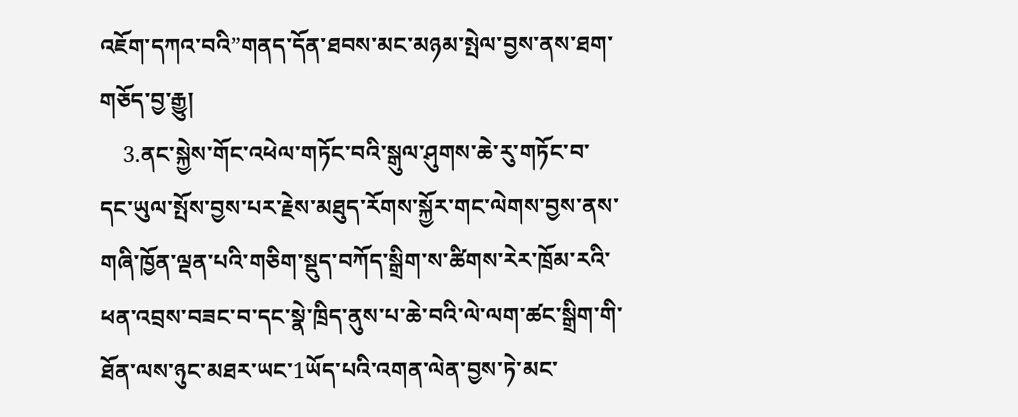འཇོག་དཀའ་བའི”གནད་དོན་ཐབས་མང་མཉམ་སྤེལ་བྱས་ནས་ཐག་གཅོད་བྱ་རྒྱུ།
    3.ནང་སྐྱེས་གོང་འཕེལ་གཏོང་བའི་སྒུལ་ཤུགས་ཆེ་རུ་གཏོང་བ་དང་ཡུལ་སྤོས་བྱས་པར་རྗེས་མཐུད་རོགས་སྐྱོར་གང་ལེགས་བྱས་ནས་གཞི་ཁྱོན་ལྡན་པའི་གཅིག་སྡུད་བཀོད་སྒྲིག་ས་ཚིགས་རེར་ཁྲོམ་རའི་ཕན་འབྲས་བཟང་བ་དང་སྣེ་ཁྲིད་ནུས་པ་ཆེ་བའི་ལེ་ལག་ཚང་སྒྲིག་གི་ཐོན་ལས་ཉུང་མཐར་ཡང་1ཡོད་པའི་འགན་ལེན་བྱས་ཏེ་མང་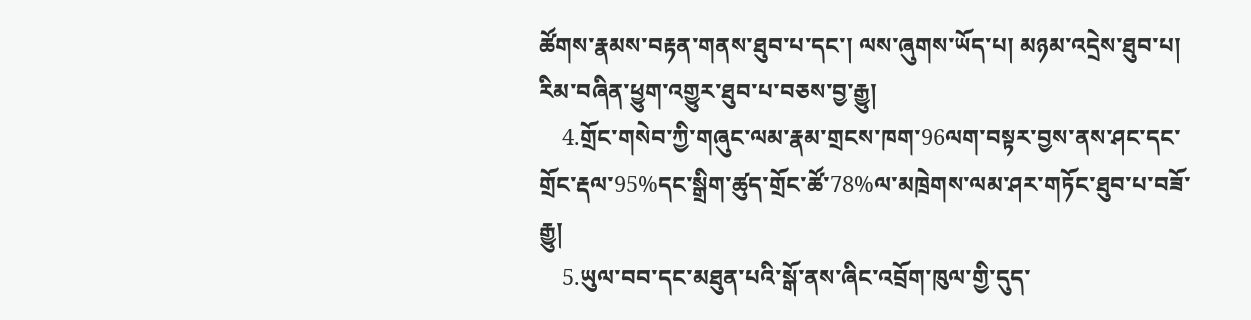ཚོགས་རྣམས་བརྟན་གནས་ཐུབ་པ་དང་། ལས་ཞུགས་ཡོད་པ། མཉམ་འདྲེས་ཐུབ་པ། རིམ་བཞིན་ཕྱུག་འགྱུར་ཐུབ་པ་བཅས་བྱ་རྒྱུ།
    4.གྲོང་གསེབ་ཀྱི་གཞུང་ལམ་རྣམ་གྲངས་ཁག་96ལག་བསྟར་བྱས་ནས་ཤང་དང་གྲོང་རྡལ་95%དང་སྒྲིག་ཚུད་གྲོང་ཚོ་78%ལ་མཁྲེགས་ལམ་ཤར་གཏོང་ཐུབ་པ་བཟོ་རྒྱུ།
    5.ཡུལ་བབ་དང་མཐུན་པའི་སྒོ་ནས་ཞིང་འབྲོག་ཁུལ་གྱི་དུད་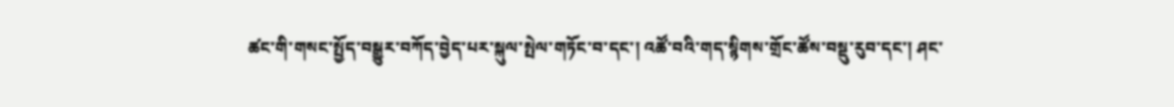ཚང་གི་གསང་སྤྱོད་བསྒྱུར་བཀོད་བྱེད་པར་སྐུལ་སྤེལ་གཏོང་བ་དང་། འཚོ་བའི་གད་སྙིགས་གྲོང་ཚོས་བསྡུ་རུབ་དང་། ཤང་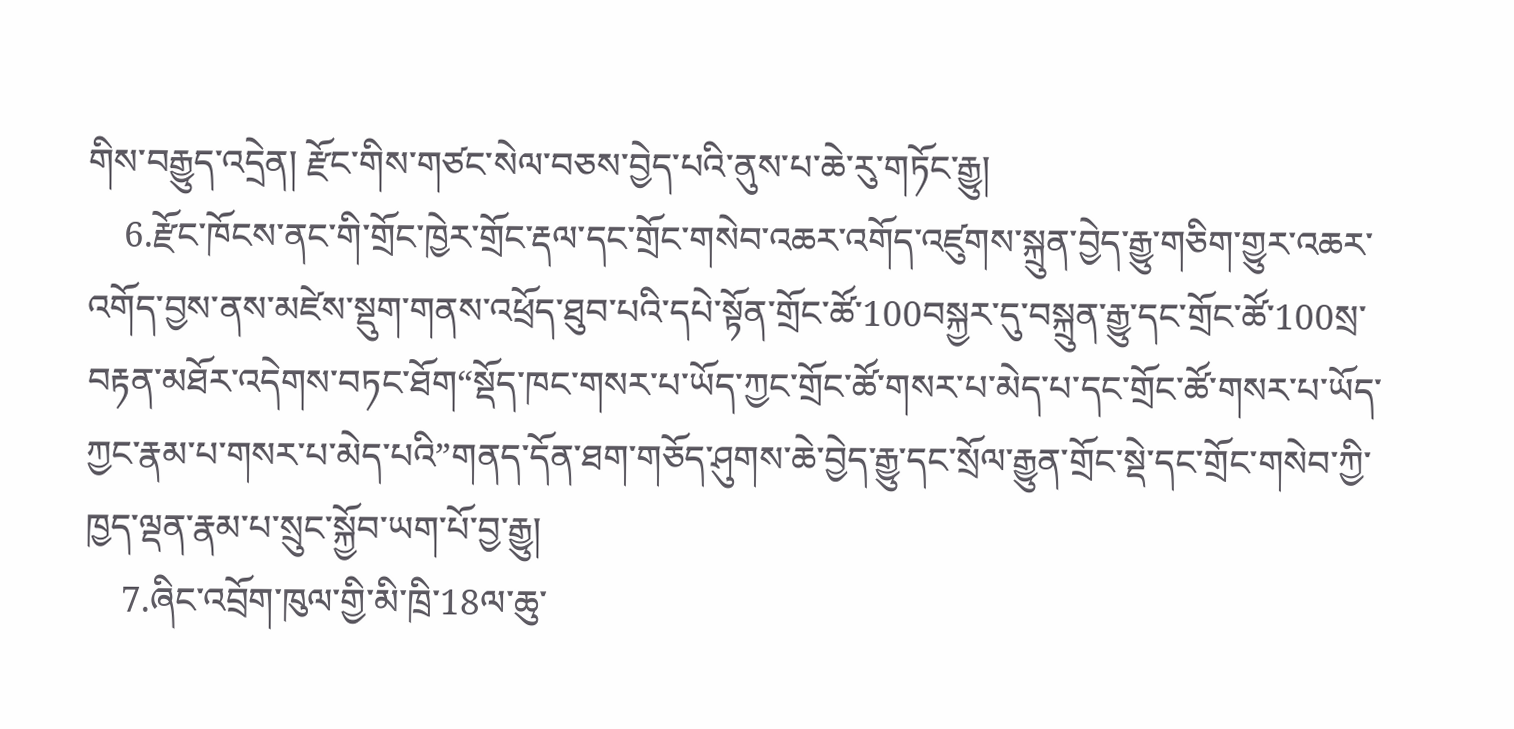གིས་བརྒྱུད་འདྲེན། རྫོང་གིས་གཙང་སེལ་བཅས་བྱེད་པའི་ནུས་པ་ཆེ་རུ་གཏོང་རྒྱུ།
    6.རྫོང་ཁོངས་ནང་གི་གྲོང་ཁྱེར་གྲོང་རྡལ་དང་གྲོང་གསེབ་འཆར་འགོད་འཛུགས་སྐྲུན་བྱེད་རྒྱུ་གཅིག་གྱུར་འཆར་འགོད་བྱས་ནས་མཛེས་སྡུག་གནས་འཕྲོད་ཐུབ་པའི་དཔེ་སྟོན་གྲོང་ཚོ་100བསྐྱར་དུ་བསྐྲུན་རྒྱུ་དང་གྲོང་ཚོ་100སྲ་བརྟན་མཐོར་འདེགས་བཏང་ཐོག“སྡོད་ཁང་གསར་པ་ཡོད་ཀྱང་གྲོང་ཚོ་གསར་པ་མེད་པ་དང་གྲོང་ཚོ་གསར་པ་ཡོད་ཀྱང་རྣམ་པ་གསར་པ་མེད་པའི”གནད་དོན་ཐག་གཅོད་ཤུགས་ཆེ་བྱེད་རྒྱུ་དང་སྲོལ་རྒྱུན་གྲོང་སྡེ་དང་གྲོང་གསེབ་ཀྱི་ཁྱད་ལྡན་རྣམ་པ་སྲུང་སྐྱོབ་ཡག་པོ་བྱ་རྒྱུ།
    7.ཞིང་འབྲོག་ཁུལ་གྱི་མི་ཁྲི་18ལ་ཆུ་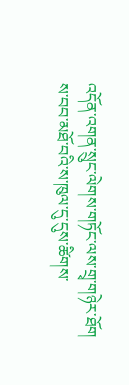འདོན་འགན་སྲུང་ལེགས་གཏོང་ལས་གྲྭ་གཉེར་ཐོག ས་བབ་མཐོ་བའི་ས་ཁུལ་དུ་དུས་ཚིགས་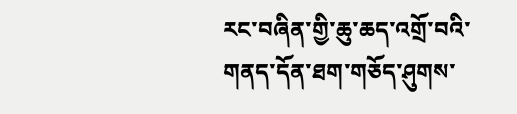རང་བཞིན་གྱི་ཆུ་ཆད་འགྲོ་བའི་གནད་དོན་ཐག་གཅོད་ཤུགས་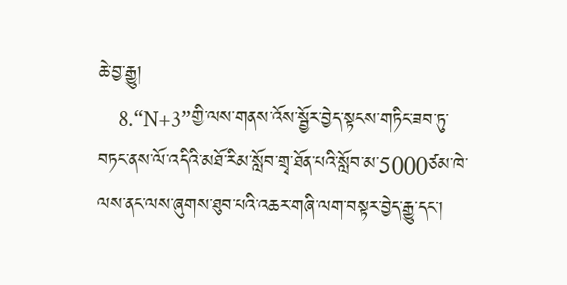ཆེ་བྱ་རྒྱུ།
    8.“N+3”གྱི་ལས་གནས་འོས་སྦྱོར་བྱེད་སྟངས་གཏིང་ཟབ་ཏུ་བཏང་ནས་ལོ་འདིའི་མཐོ་རིམ་སློབ་གྲྭ་ཐོན་པའི་སློབ་མ་5000ཙམ་ཁེ་ལས་ནང་ལས་ཞུགས་ཐུབ་པའི་འཆར་གཞི་ལག་བསྟར་བྱེད་རྒྱུ་དང་།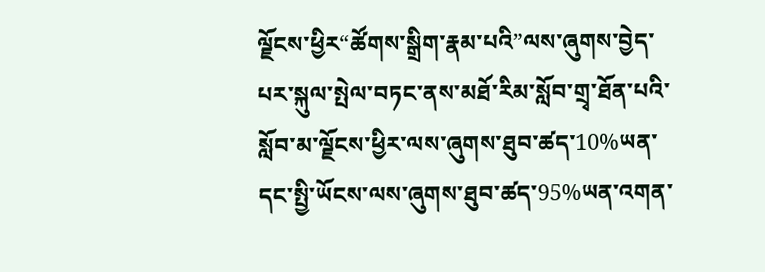ལྗོངས་ཕྱིར“ཚོགས་སྒྲིག་རྣམ་པའི”ལས་ཞུགས་བྱེད་པར་སྐུལ་སྤེལ་བཏང་ནས་མཐོ་རིམ་སློབ་གྲྭ་ཐོན་པའི་སློབ་མ་ལྗོངས་ཕྱིར་ལས་ཞུགས་ཐུབ་ཚད་10%ཡན་དང་སྤྱི་ཡོངས་ལས་ཞུགས་ཐུབ་ཚད་95%ཡན་འགན་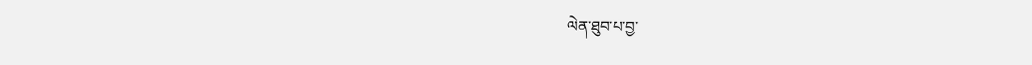ལེན་ཐུབ་པ་བྱ་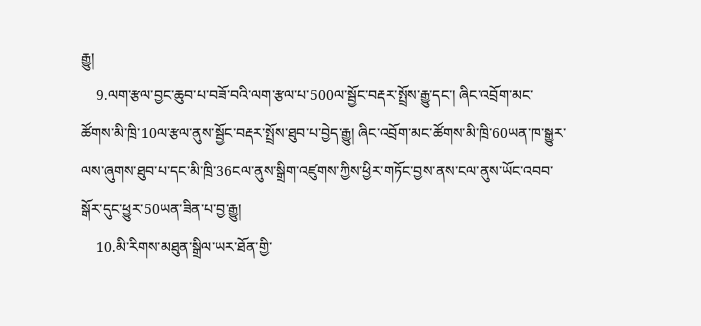རྒྱུ།
    9.ལག་རྩལ་བྱང་ཆུབ་པ་བཟོ་བའི་ལག་རྩལ་པ་500ལ་སྦྱོང་བརྡར་སྤྲོས་རྒྱུ་དང་། ཞིང་འབྲོག་མང་ཚོགས་མི་ཁྲི་10ལ་རྩལ་ནུས་སྦྱོང་བརྡར་སྤྲོས་ཐུབ་པ་བྱེད་རྒྱུ། ཞིང་འབྲོག་མང་ཚོགས་མི་ཁྲི་60ཡན་ཁ་སྒྱུར་ལས་ཞུགས་ཐུབ་པ་དང་མི་ཁྲི་36ངལ་ནུས་སྒྲིག་འཛུགས་ཀྱིས་ཕྱིར་གཏོང་བྱས་ནས་ངལ་ནུས་ཡོང་འབབ་སྒོར་དུང་ཕྱུར་50ཡན་ཟིན་པ་བྱ་རྒྱུ།
    10.མི་རིགས་མཐུན་སྒྲིལ་ཡར་ཐོན་གྱི་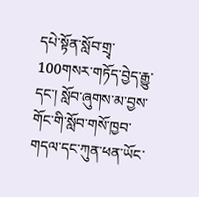དཔེ་སྟོན་སློབ་གྲྭ་100གསར་གཏོད་བྱེད་རྒྱུ་དང་། སློབ་ཞུགས་མ་བྱས་གོང་གི་སློབ་གསོ་ཁྱབ་གདལ་དང་ཀུན་ཕན་ཡོང་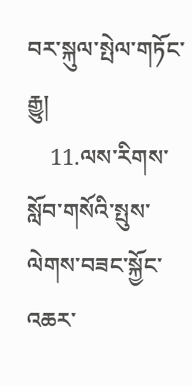བར་སྐུལ་སྤེལ་གཏོང་རྒྱུ།
    11.ལས་རིགས་སློབ་གསོའི་སྤུས་ལེགས་བཟང་སྐྱོང་འཆར་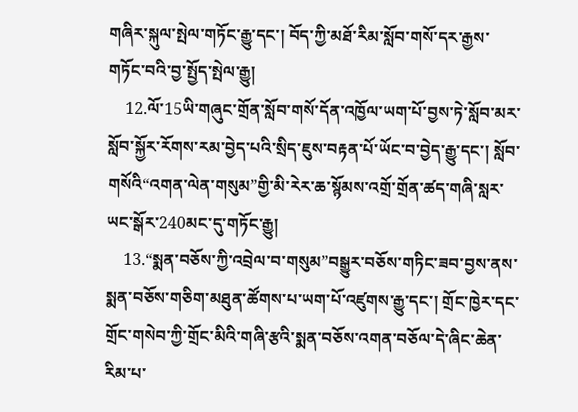གཞིར་སྐུལ་སྤེལ་གཏོང་རྒྱུ་དང་། བོད་ཀྱི་མཐོ་རིམ་སློབ་གསོ་དར་རྒྱས་གཏོང་བའི་བྱ་སྤྱོད་སྤེལ་རྒྱུ།
    12.ལོ་15ཡི་གཞུང་གྲོན་སློབ་གསོ་དོན་འཁྱོལ་ཡག་པོ་བྱས་ཏེ་སློབ་མར་སློབ་སྐྱོར་རོགས་རམ་བྱེད་པའི་སྲིད་ཇུས་བརྟན་པོ་ཡོང་བ་བྱེད་རྒྱུ་དང་། སློབ་གསོའི“འགན་ལེན་གསུམ”གྱི་མི་རེར་ཆ་སྙོམས་འགྲོ་གྲོན་ཚད་གཞི་སླར་ཡང་སྒོར་240མང་དུ་གཏོང་རྒྱུ།
    13.“སྨན་བཅོས་ཀྱི་འབྲེལ་བ་གསུམ”བསྒྱུར་བཅོས་གཏིང་ཟབ་བྱས་ནས་སྨན་བཅོས་གཅིག་མཐུན་ཚོགས་པ་ཡག་པོ་འཛུགས་རྒྱུ་དང་། གྲོང་ཁྱེར་དང་གྲོང་གསེབ་ཀྱི་གྲོང་མིའི་གཞི་རྩའི་སྨན་བཅོས་འགན་བཅོལ་དེ་ཞིང་ཆེན་རིམ་པ་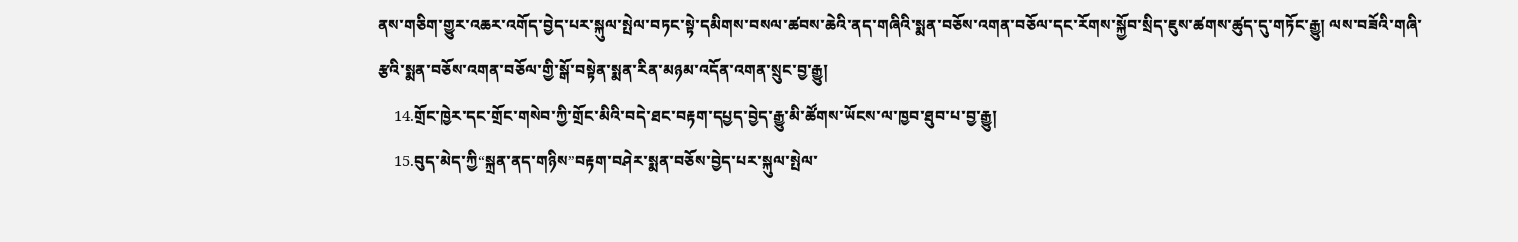ནས་གཅིག་གྱུར་འཆར་འགོད་བྱེད་པར་སྐུལ་སྤེལ་བཏང་སྟེ་དམིགས་བསལ་ཚབས་ཆེའི་ནད་གཞིའི་སྨན་བཅོས་འགན་བཅོལ་དང་རོགས་སྐྱོབ་སྲིད་ཇུས་ཚགས་ཚུད་དུ་གཏོང་རྒྱུ། ལས་བཟོའི་གཞི་རྩའི་སྨན་བཅོས་འགན་བཅོལ་གྱི་སྒོ་བསྟེན་སྨན་རིན་མཉམ་འདོན་འགན་སྲུང་བྱ་རྒྱུ།
    14.གྲོང་ཁྱེར་དང་གྲོང་གསེབ་ཀྱི་གྲོང་མིའི་བདེ་ཐང་བརྟག་དཔྱད་བྱེད་རྒྱུ་མི་ཚོགས་ཡོངས་ལ་ཁྱབ་ཐུབ་པ་བྱ་རྒྱུ།
    15.བུད་མེད་ཀྱི“སྐྲན་ནད་གཉིས”བརྟག་བཤེར་སྨན་བཅོས་བྱེད་པར་སྐུལ་སྤེལ་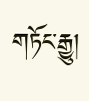གཏོང་རྒྱུ།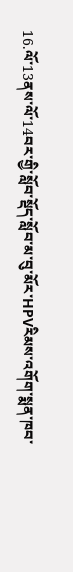16.ལོ་13ནས་ལོ་14བར་གྱི་སློབ་སྡོད་སློབ་མ་བུ་མོར་HPVརིམས་འགོག་སྨན་ཁབ་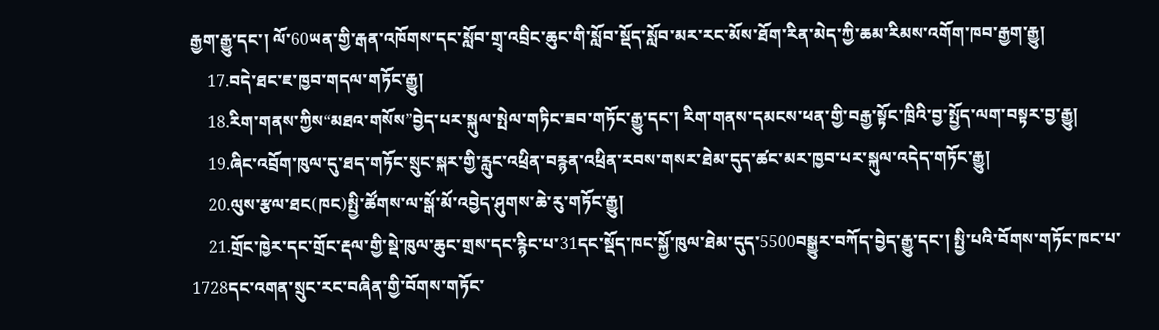རྒྱག་རྒྱུ་དང་། ལོ་60ཡན་གྱི་རྒན་འཁོགས་དང་སློབ་གྲྭ་འབྲིང་ཆུང་གི་སློབ་སྡོད་སློབ་མར་རང་མོས་ཐོག་རིན་མེད་ཀྱི་ཆམ་རིམས་འགོག་ཁབ་རྒྱག་རྒྱུ།
    17.བདེ་ཐང་ཇ་ཁྱབ་གདལ་གཏོང་རྒྱུ།
    18.རིག་གནས་ཀྱིས“མཐའ་གསོས”བྱེད་པར་སྐུལ་སྤེལ་གཏིང་ཟབ་གཏོང་རྒྱུ་དང་། རིག་གནས་དམངས་ཕན་གྱི་བརྒྱ་སྟོང་ཁྲིའི་བྱ་སྤྱོད་ལག་བསྟར་བྱ་རྒྱུ།
    19.ཞིང་འབྲོག་ཁུལ་དུ་ཐད་གཏོང་སྲུང་སྐར་གྱི་རླུང་འཕྲིན་བརྙན་འཕྲིན་རབས་གསར་ཐེམ་དུད་ཚང་མར་ཁྱབ་པར་སྐུལ་འདེད་གཏོང་རྒྱུ།
    20.ལུས་རྩལ་ཐང(ཁང)སྤྱི་ཚོགས་ལ་སྒོ་མོ་འབྱེད་ཤུགས་ཆེ་རུ་གཏོང་རྒྱུ།
    21.གྲོང་ཁྱེར་དང་གྲོང་རྡལ་གྱི་སྡེ་ཁུལ་ཆུང་གྲས་དང་རྙིང་པ་31དང་སྡོད་ཁང་སྐྱོ་ཁུལ་ཐེམ་དུད་5500བསྒྱུར་བཀོད་བྱེད་རྒྱུ་དང་། སྤྱི་པའི་བོགས་གཏོང་ཁང་པ་1728དང་འགན་སྲུང་རང་བཞིན་གྱི་བོགས་གཏོང་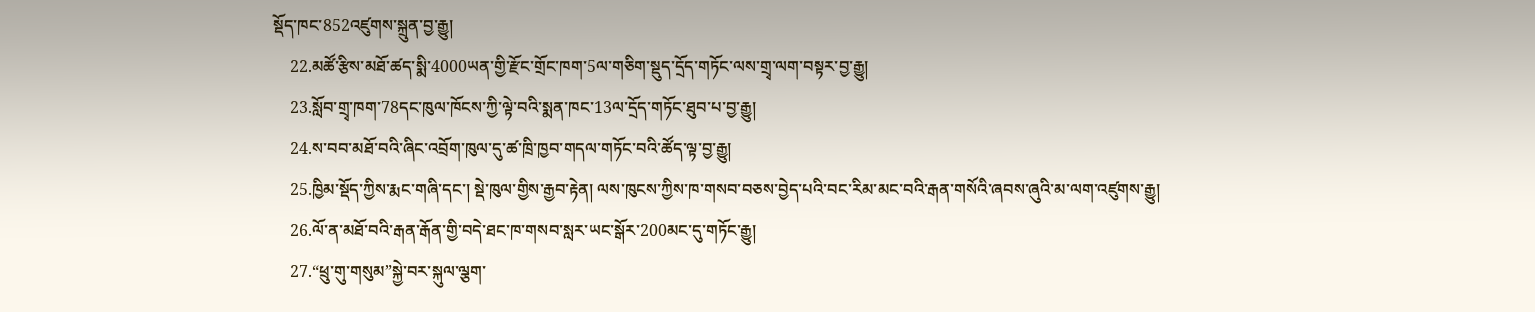སྡོད་ཁང་852འཛུགས་སྐྲུན་བྱ་རྒྱུ།
    22.མཚོ་རྩིས་མཐོ་ཚད་སྨི་4000ཡན་གྱི་རྫོང་གྲོང་ཁག་5ལ་གཅིག་སྡུད་དྲོད་གཏོང་ལས་གྲྭ་ལག་བསྟར་བྱ་རྒྱུ།
    23.སློབ་གྲྭ་ཁག་78དང་ཁུལ་ཁོངས་ཀྱི་ལྟེ་བའི་སྨན་ཁང་13ལ་དྲོད་གཏོང་ཐུབ་པ་བྱ་རྒྱུ།
    24.ས་བབ་མཐོ་བའི་ཞིང་འབྲོག་ཁུལ་དུ་ཚ་ཁྲི་ཁྱབ་གདལ་གཏོང་བའི་ཚོད་ལྟ་བྱ་རྒྱུ།
    25.ཁྱིམ་སྡོད་ཀྱིས་རྨང་གཞི་དང་། སྡེ་ཁུལ་གྱིས་རྒྱབ་རྟེན། ལས་ཁུངས་ཀྱིས་ཁ་གསབ་བཅས་བྱེད་པའི་བང་རིམ་མང་བའི་རྒན་གསོའི་ཞབས་ཞུའི་མ་ལག་འཛུགས་རྒྱུ།
    26.ལོ་ན་མཐོ་བའི་རྒན་རྒོན་གྱི་བདེ་ཐང་ཁ་གསབ་སླར་ཡང་སྒོར་200མང་དུ་གཏོང་རྒྱུ།
    27.“ཕྲུ་གུ་གསུམ”སྐྱེ་བར་སྐུལ་ལྕག་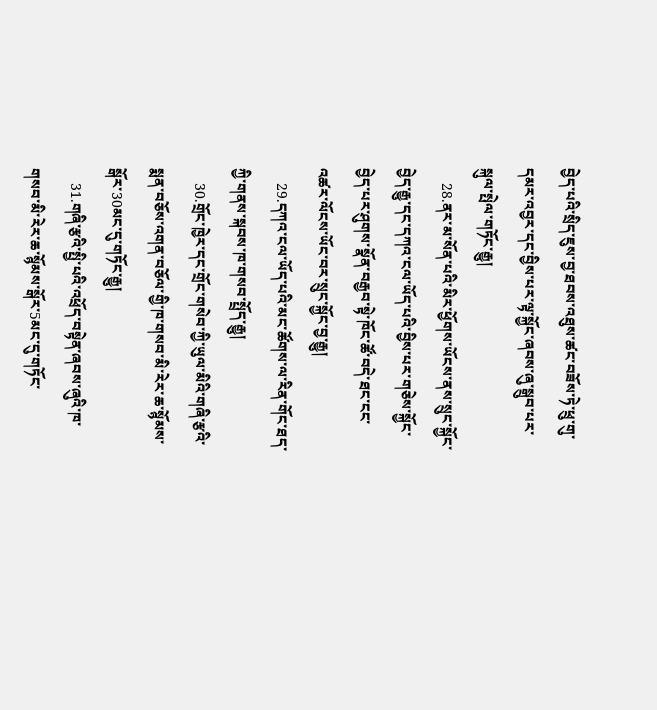བྱེད་པའི་སྲིད་ཇུས་བྱ་ཐབས་འཐུས་ཚང་བཟོས་ཏེ་ཕྲུ་གུ་དམར་འབྱར་དང་བྱིས་པར་ལྟ་སྐྱོང་ཞབས་ཞུ་སྒྲུབ་པར་སྐུལ་སྤེལ་གཏོང་རྒྱུ།
    28.ནར་མ་སོན་པའི་མིར་ཕྱོགས་ཡོངས་ནས་སྲུང་སྐྱོང་བྱེད་རྒྱུ་དང་དཀའ་ངལ་ཡོད་པའི་བྱིས་པར་གཅེས་སྐྱོང་བྱེད་པར་ཤུགས་སྣོན་བརྒྱབ་སྟེ་ཁོང་ཚོ་བདེ་ཐང་ངང་འཚར་ལོངས་ཡོང་བར་སྲུང་སྐྱོང་བྱ་རྒྱུ།
    29.དཀའ་ངལ་ཡོད་པའི་མང་ཚོགས་ལ་རིན་གོང་ཐད་ཀྱི་གནས་སྐབས་ཁ་གསབ་སྤྲོད་རྒྱུ།
    30.གྲོང་ཁྱེར་དང་གྲོང་གསེབ་ཀྱི་ཡུལ་མིའི་གཞི་རྩའི་སྨན་བཅོས་འགན་བཅོལ་གྱི་ཁ་གསབ་མི་རེར་ཆ་སྙོམས་སྒོར་30མང་དུ་གཏོང་རྒྱུ།
    31.གཞི་རྩའི་སྤྱི་པའི་འཕྲོད་བསྟེན་ཞབས་ཞུའི་ཁ་གསབ་མི་རེར་ཆ་སྙོམས་སྒོར་5མང་དུ་གཏོང་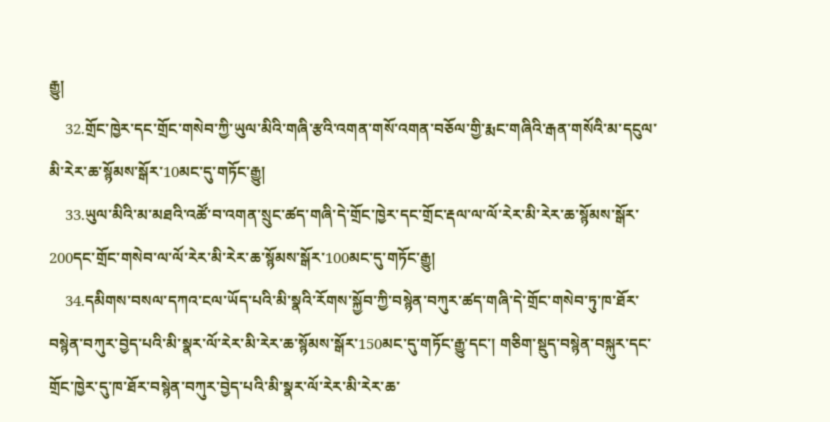རྒྱུ།
    32.གྲོང་ཁྱེར་དང་གྲོང་གསེབ་ཀྱི་ཡུལ་མིའི་གཞི་རྩའི་འགན་གསོ་འགན་བཅོལ་གྱི་རྨང་གཞིའི་རྒན་གསོའི་མ་དངུལ་མི་རེར་ཆ་སྙོམས་སྒོར་10མང་དུ་གཏོང་རྒྱུ།
    33.ཡུལ་མིའི་མ་མཐའི་འཚོ་བ་འགན་སྲུང་ཚད་གཞི་དེ་གྲོང་ཁྱེར་དང་གྲོང་རྡལ་ལ་ལོ་རེར་མི་རེར་ཆ་སྙོམས་སྒོར་200དང་གྲོང་གསེབ་ལ་ལོ་རེར་མི་རེར་ཆ་སྙོམས་སྒོར་100མང་དུ་གཏོང་རྒྱུ།
    34.དམིགས་བསལ་དཀའ་ངལ་ཡོད་པའི་མི་སྣའི་རོགས་སྐྱོབ་ཀྱི་བསྙེན་བཀུར་ཚད་གཞི་དེ་གྲོང་གསེབ་ཏུ་ཁ་ཐོར་བསྙེན་བཀུར་བྱེད་པའི་མི་སྣར་ལོ་རེར་མི་རེར་ཆ་སྙོམས་སྒོར་150མང་དུ་གཏོང་རྒྱུ་དང་། གཅིག་སྡུད་བསྙེན་བསྐུར་དང་གྲོང་ཁྱེར་དུ་ཁ་ཐོར་བསྙེན་བཀུར་བྱེད་པའི་མི་སྣར་ལོ་རེར་མི་རེར་ཆ་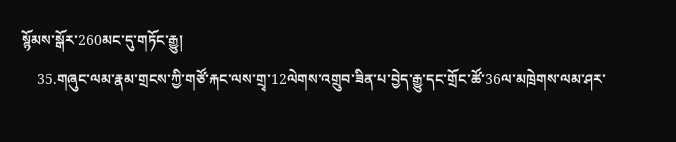སྙོམས་སྒོར་260མང་དུ་གཏོང་རྒྱུ།
    35.གཞུང་ལམ་རྣམ་གྲངས་ཀྱི་གཙོ་རྐང་ལས་གྲྭ་12ལེགས་འགྲུབ་ཟིན་པ་བྱེད་རྒྱུ་དང་གྲོང་ཚོ་36ལ་མཁྲེགས་ལམ་ཤར་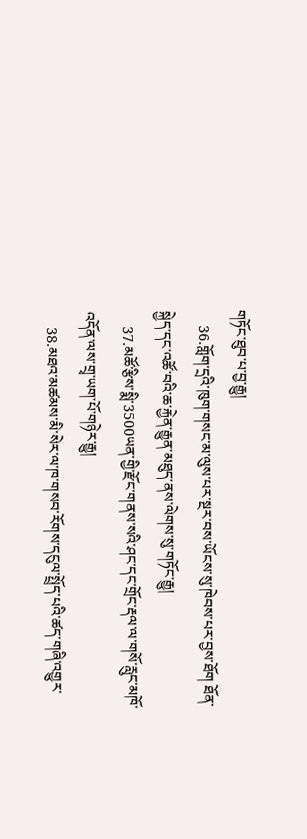གཏོང་ཐུབ་པ་བྱ་རྒྱུ།
    36.གློག་དྲའི་ཁུག་གསང་མ་ལུས་པར་སྔར་བས་ཡོངས་སུ་ཁེབས་པར་བྱས་ཐོག ཐོན་སྐྱེད་དང་འཚོ་བའི་ཆ་རྐྱེན་རྒྱུན་མཐུད་ནས་ལེགས་སུ་གཏོང་རྒྱུ།
    37.མཚོ་རྩིས་སྨི་3500ཡན་གྱི་རྫོང་གནས་སའི་ཤང་དང་གྲོང་རྡལ་ལ་གསོ་རླུང་མཁོ་འདོན་ལས་གྲྭ་ཡག་པོ་གཉེར་རྒྱུ།
    38.མཐའ་མཚམས་མི་སེར་ལ་ཁ་གསབ་རོགས་དངུལ་སྤྲོད་པའི་ཚད་གཞི་འགྱུར་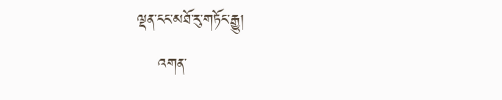ལྡན་ངང་མཐོ་རུ་གཏོང་རྒྱུ།
    འགན་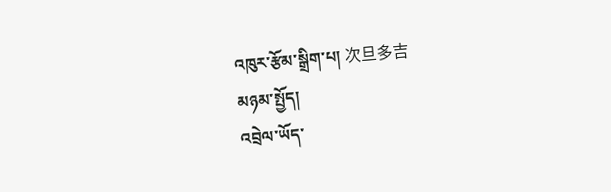འཁུར་རྩོམ་སྒྲིག་པ། 次旦多吉
མཉམ་སྤྱོད།
འབྲེལ་ཡོད་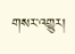གསར་འགྱུར།